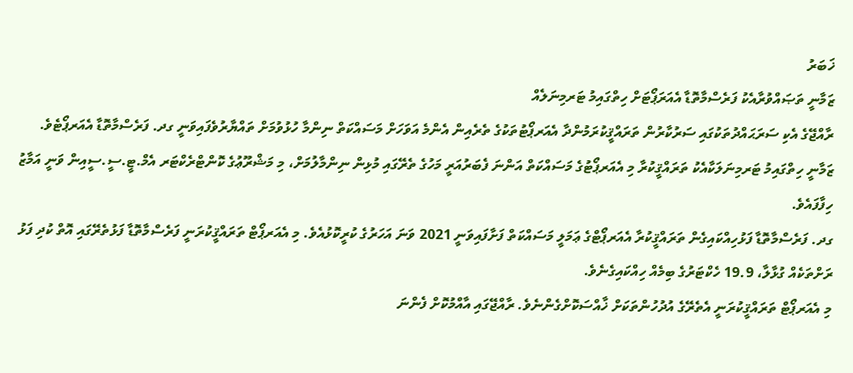ޚަބަރު
ޒަމާނީ ތަޞައްވުރާއެކު ފަރެސްމާތޮޑާ އެއަރަޕޯޓަށް ހިތްގައިމު ޓަރމިނަލެއް
ރާއްޖޭގެ އެކި ސަރަޙައްދުތަކުގައި ސަރުކާރުން ތަރައްޤީކުރަމުންދާ އެއަރޕޯޓުތަކުގެ ތެރެއިން އެންމެ އަވަހަށް މަސައްކަތް ނިންމާ ހުޅުވުމަށް ތައްޔާރުވެފައިވަނީ ގދ. ފަރެސްމާތޮޑާ އެއަރޕޯޓެވެ.
ޒަމާނީ ހިތްގައިމު ޓަރމިނަލަކާއެކު ތަރައްޤީކުރާ މި އެއަރޕޯޓުގެ މަސައްކަތް އަންނަ ފެބަރުއަރީ މަހުގެ ތެރޭގައި މުޅިން ނިންމާލުމަށް، މި މަޝްރޫޢުގެ ކޮންޓްރެކްޓަރ އެމް.ޓީ.ސީ.ސީއިން ވަނީ އަމާޒު ހިފާފައެވެ.
ގދ. ފަރެސްމާތޮޑާ ފަޅުހިއްކައިގެން ތަރައްޤީކުރާ އެއަރޕޯޓްގެ ޢަމަލީ މަސައްކަތް ފަށާފައިވަނީ 2021 ވަނަ އަހަރުގެ ކުރީކޮޅުއެވެ. މި އެއަރޕޯޓް ތަރައްޤީކުރަނީ ފަރެސްމާތޮޑާ ފަޅުތެރޭގައި އޮތް ކުދި ފަޅު ރަށްތަކެއް ގުޅާލާ، 19.9 ހެކްޓަރުގެ ބިމެއް ހިއްކައިގެނެވެ.
މި އެއަރޕޯޓް ތަރައްޤީކުރަނީ އެތެރޭގެ އުދުހުންތަކަށް ޚާއްސަކޮށްގެންނެވެ. ރާއްޖޭގައި އާއްމުކޮށް ފެންނަ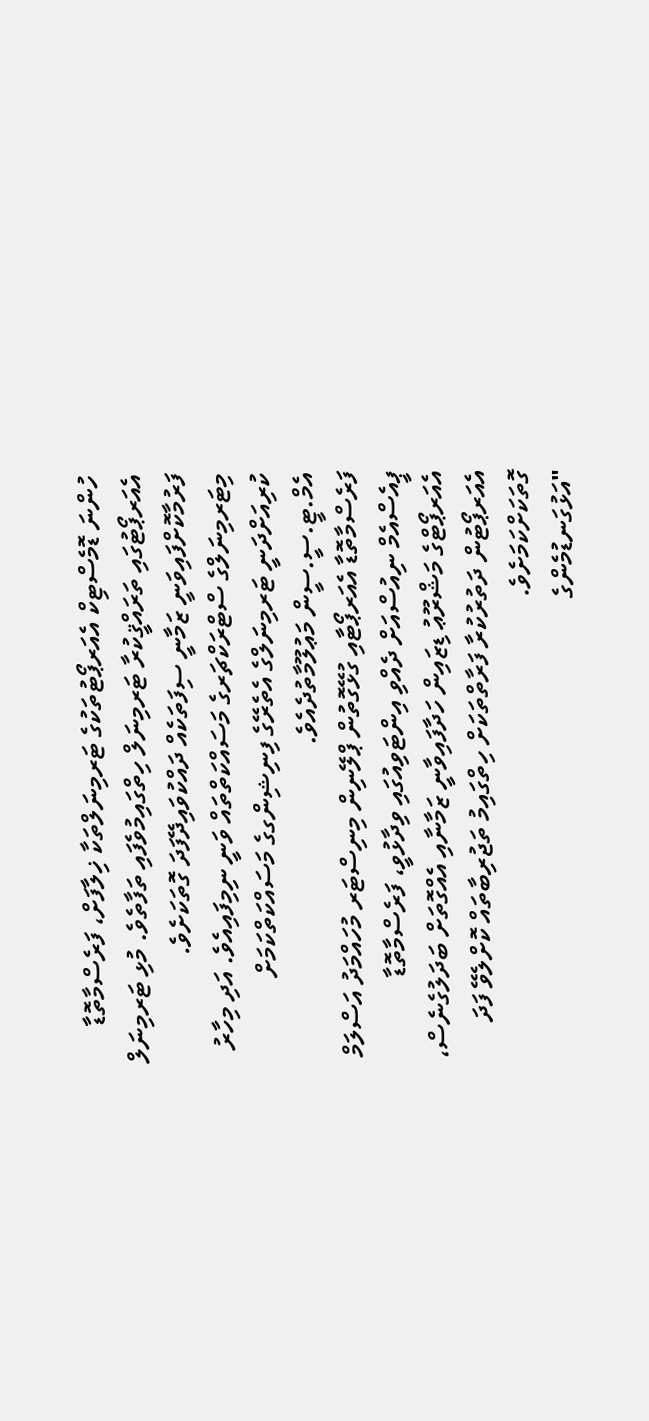ހުންނަ ޑޮމެސްޓިކް އެއަރޕޯޓުތަކުގެ ޓަރމިނަލްތަކާ ޚިލާފަށް، ފަރެސްމާތޮޑާ އެއަރޕޯޓުގައި ތަރައްޤީކުރާ ޓަރމިނަލް ހިތްގައިމުވެފައި ތަފާތެވެ. މުޅި ޓަރމިނަލް ފަރުމާކޮށްފައިވަނީ ޒަމާނީ ސިފަތަކެއް ދައްކުވައިދޭފަދަ ގޮތަކަށެވެ.
މިޓަރމިނަލްގެ ސްޓްރަކްޗަރގެ މަސައްކަތްތައް ވަނީ ނިމިފައިއެވެ. އަދި މިހާރު ކުރިއަށްދަނީ ޓަރމިނަލްގެ އެތެރޭގެ ފިނިޝިންގގެ މަސައްކަތްކަމަށް އެމް.ޓީ.ސީ.ސީން މަޢުލޫމާތުދެއެވެ.
ފަރެސްމާތޮޑާ އެއަރޕޯޓާއި ގުޅޭގޮތުން ޕްލޭނިން މިނިސްޓަރ މުހައްމަދު އަސްލަމް ޕީއެސްއެމް ނިއުސްއަށް ދެއްވި އިންޓަވިއުގައި ވިދާޅުވީ، ފަރެސްމާތޮޑާ އެއަރޕޯޓްގެ މަޝްރޫޢު ޑިޒައިން ހަދާފައިވާނީ ޒަމާނާއި އެއްގޮތަށް ބަދަލުގެނެސް، އެއަރޕޯޓުން ދަތުރުކުރާ ފަރާތްތަކަށް ހިތްގައިމު ތަޖުރިބާތައް ކޮށްލެވޭ ފަދަ ގޮތަކަށްކަމަށެވެ.
"އަޅުގަނޑުމެންގެ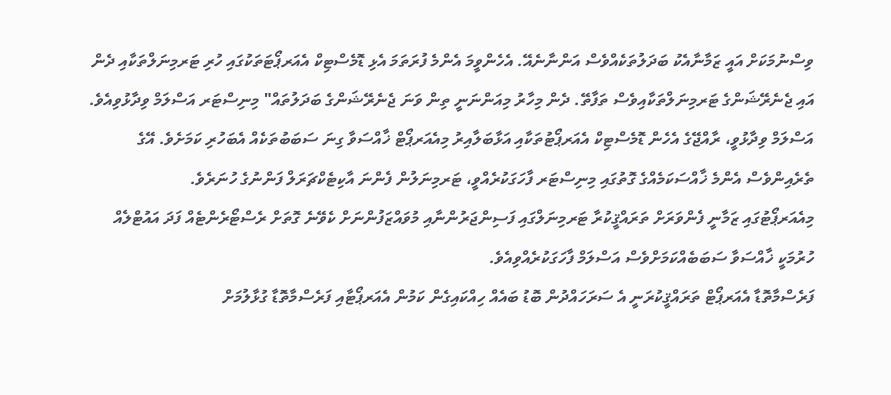ވިސްނުމަކަށް އައީ ޒަމާނާއެކު ބަދަލުތަކެއްވެސް އަންނާނެއޭ. އެހެންވީމަ އެންމެ ފުރަތަމަ އެޅި ޑޮމެސްޓިކް އެއަރޕޯޓަތަކުގައި ހުރި ޓަރމިނަލްތަކާއި ދެން އައި ޖެނެރޭޝަންގެ ޓަރމިނަލްތަކާއިވެސް ތަފާތޭ. ދެން މިހާރު މިއަންނަނީ ތިން ވަނަ ޖެނެރޭޝަންގެ ބަދަލުތައް" މިނިސްޓަރ އަސްލަމް ވިދާޅުވިއެވެ.
އަސްލަމް ވިދާޅުވީ، ރާއްޖޭގެ އެހެން ޑޮމެސްޓިކް އެއަރޕޯޓުތަކާއި އަޅާބަލާއިރު މިއެއަރޕޯޓް ޚާއްސަވާ ގިނަ ސަބަބުތަކެއް އެބަހުރި ކަމަށެވެ. އޭގެ ތެރެއިންވެސް އެންމެ ޚާއްސަކަމެއްގެ ގޮތުގައި މިނިސްޓަރ ފާހަގަކުރެއްވީ، ޓަރމިނަލުން ފެންނަ އާކިޓެކްޗަރަލް ފަންނުގެ ހުނަރެވެ.
މިއެއަރޕޯޓުގައި ޒަމާނީ ފެންވަރަށް ތަރައްޤީކުރާ ޓަރމިނަލްގައި ފަސިންޖަރުންނާއި މުވައްޒަފުންނަށް ކެވޭނެ ގޮތަށް ރެސްޓޯރެންޓެއް ފަދަ އައުޓްލެއް ހުރުމަކީ ޚާއްސަވާ ސަބަބެއްކަމަށްވެސް އަސްލަމް ފާހަގަކުރެއްވިއެވެ.
ފަރެސްމާތޮޑާ އެއަރޕޯޓް ތަރައްޤީކުރަނީ އެ ސަރަހައްދުން ބޮޑު ބައެއް ހިއްކައިގެން ކަމުން އެއަރޕޯޓާއި ފަރެސްމާތޮޑާ ގުޅާލުމަށް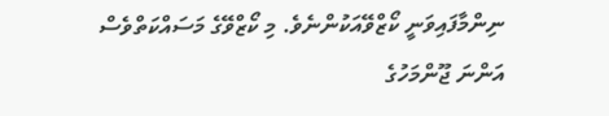ނިންމާފައިވަނީ ކޯޒްވޭއަކުންނެވެ. މި ކޯޒްވޭގެ މަސައްކަތްވެސް އަންނަ ޖޫންމަހުގެ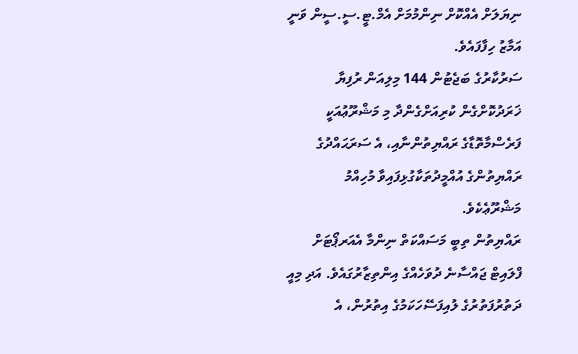ނިޔަލަށް އެއްކޮށް ނިންމުމަށް އެމް.ޓީ.ސީ.ސީން ވަނީ އަމާޒު ހިފާފައެވެ.
ސަރުކާރުގެ ބަޖެޓުން 144 މިލިއަން ރުފިޔާ ޚަރަދުކޮށްގެން ކުރިއަށްގެންދާ މި މަޝްރޫޢުއަކީ ފަރެސްމާތޮޑާގެ ރައްޔިތުންނާއި، އެ ސަރަޙައްދުގެ ރައްޔިތުންގެ އުއްމީދުތަކާގުޅިފައިވާ މުހިއްމު މަޝްރޫޢެކެވެ.
ރައްޔިތުން ތިބީ މަސައްކަތް ނިންމާ އެއަރޕޯޓަށް ފްލައިޓް ޖައްސާނެ ދުވަހެއްގެ އިންތިޒާރުގައެވެ. އަދި މިއީ ދަތުރުފަތުރުގެ ލުއިފަސޭހަކަމުގެ އިތުރުން، އެ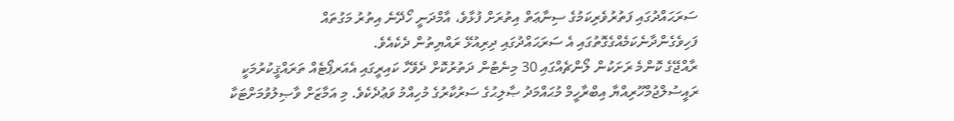ސަރަޙައްދުގައި ފަތުރުވެރިކަމުގެ ސިނާޢަތް އިތުރަށް ފުޅާވެ، އާމްދަނީ ހޯދޭނެ އިތުރު މަގުތައް ފަހިވެގެންދާނެކަމެއްގެގޮތުގައި އެ ސަރަޙައްދުގައި ދިރިއުޅޭ ރައްޔިތުން ދެކެއެވެ.
ރާއްޖޭގެ ކޮންމެ ރަށަކުން ލޯންޗެއްގައި 30 މިނެޓުން ދަތުރުކޮށް ދެވޭހާ ކައިރީގައި އެއަރޕޯޓެއް ތަރައްޤީކުރުމަކީ ރައީސުލްޖުމްހޫރިއްޔާ އިބްރާހީމް މުޙައްމަދު ޞާލިޙުގެ ސަރުކާރުގެ މުހިއްމު ވަޢުދެކެވެ. މި އަމާޒަށް ވާޞިލުވުމަށްޓަކާ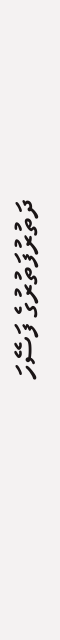ދަތުރުފަތުރުގެ ފަސޭހަ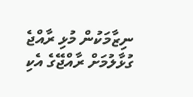ނިޒާމަކުން މުޅި ރާއްޖެ ގުޅާލުމަށް ރާއްޖޭގެ އެކި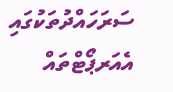ސަރަހައްދުތަކުގައި އެއަރޕޯޓްތައް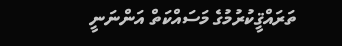ތަރައްޤީކުރުމުގެ މަސައްކަތް އަންނަނީ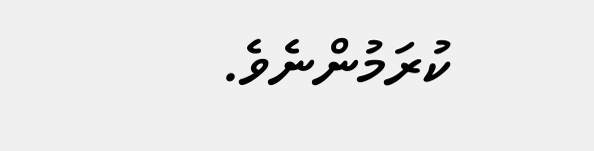ކުރަމުންނެވެ.